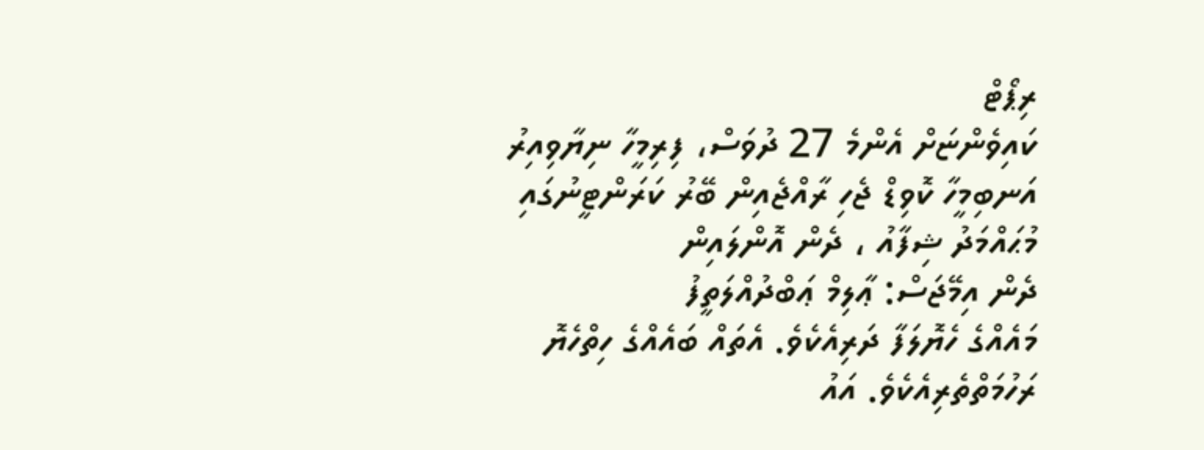ރިޕޯޓް
ކައިވެންޏަށް އެންމެ 27 ދުވަސް، ފިރިމީހާ ނިޔާވިއިރު އަނބިމީހާ ކޮވިޑް ޖެހި ރާއްޖެއިން ބޭރު ކަރަންޓީނުގައި
މުޙައްމަދު ޝިފާއު ، ދެން އޮންލައިން
ދެން އިމޭޖަސް: ޢާލިމް ޢަބްދުއްލަތީފު
މައެއްގެ ހެޔޮލަފާ ދަރިއެކެވެ. އެތައް ބައެއްގެ ހިތްހެޔޮ ރަހުމަތްތެރިއެކެވެ. އައު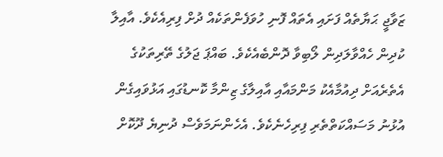ޒަވާޖީ ޙަޔާތެއް ފަށައި އެތައް ފޮނި ހުވަފެންތަކެއް ދުށް ފިރިއެކެވެ. އާއިލާ ކުދިން ހެއްވާލަދިން ލޯބިވާ ދޮންބެއެކެވެ. ބައްޕަ ޖަލުގެ ތޭރިތަކުގެ އެތެރެއަށް ދިއުމާއެކު މަންމައާއި އާއިލާގެ ޒިންމާ ކޮނޑުގައި އަޅުވައިގެން އުޅުނު މަސައްކަތްތެރި ފިރިހެނެކެވެ. އެހެންނަމަވެސް ދުނިޔެ ދޫކޮށް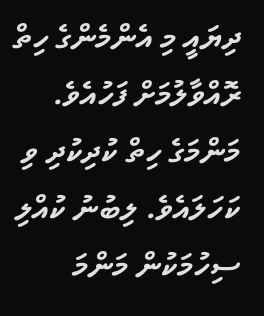ދިޔައީ މި އެންމެންގެ ހިތް ރޮއްވާލުމަށް ފަހުއެވެ. މަންމަގެ ހިތް ކުދިކުދި ވި ކަހަލައެވެ. ލިބުނު ކުއްލި ސިހުމަކުން މަންމަ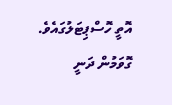އޮތީ ހޮސްޕިޓަލުގައެވެ. ގޮވަމުން ދަނީ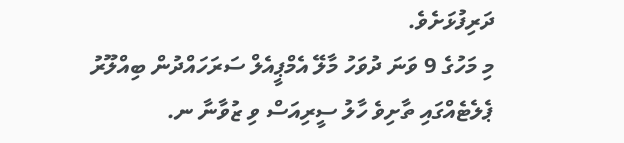ދަރިފުޅަށެވެ.
މި މަހުގެ 9 ވަނަ ދުވަހު މާލޭ އެމްޕީއެލް ސަރަހައްދުން ބިއްލޫރު ޕެލެޓެއްގައި ތާށިވެ ހާލު ސީރިއަސް ވި ޒުވާނާ ނ.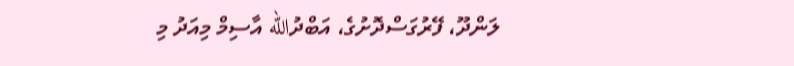ލަންދޫ، ފޭރުގަސްދޮށުގެ، އަބްދުالله އާސިމް މިއަދު މި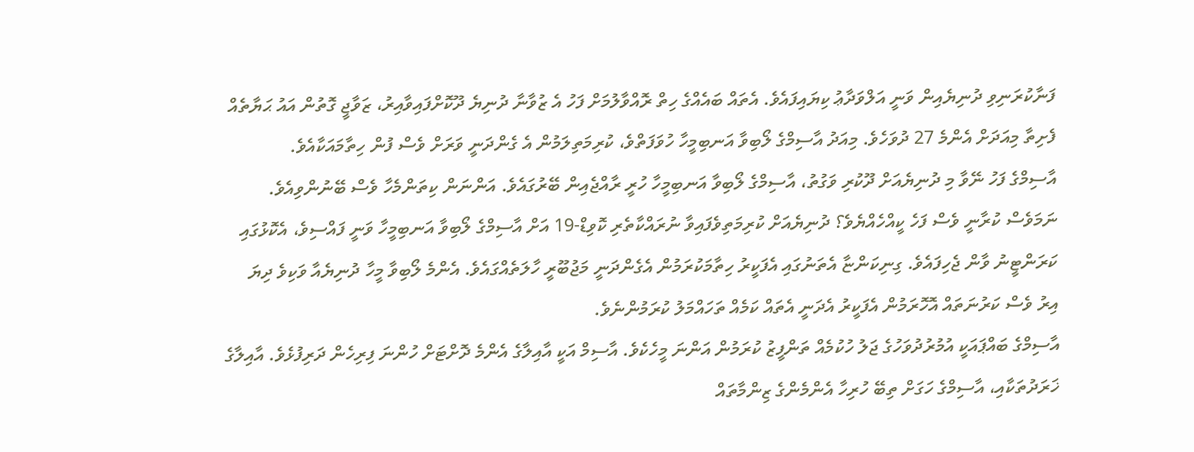ފަނާކުރަނިވި ދުނިޔެއިން ވަނީ އަލްވަދާޢު ކިޔައިފައެވެ. އެތައް ބައެއްގެ ހިތް ރޮއްވާލުމަށް ފަހު އެ ޒުވާނާ ދުނިޔެ ދޫކޮށްފައިވާއިރު، ޒަވާޖީ ގޮތުން އައު ޙަޔާތެއް ފެށިތާ މިއަދަށް އެންމެ 27 ދުވަހެވެ. މިއަދު އާސިމްގެ ލޯބިވާ އަނބިމީހާ ހުވަފަތްވެ، ކުރިމަތިލަމުން އެ ގެންދަނީ ވަރަށް ވެސް ފުން ހިތާމައަކާއެވެ.
އާސިމްގެ ފަހު ނޭވާ މި ދުނިޔެއަށް ދޫކުރި ވަގުތު، އާސިމްގެ ލޯބިވާ އަނބިމީހާ ހުރީ ރާއްޖެއިން ބޭރުގައެވެ. އަންނަން ކިތަންމެހާ ވެސް ބޭނުންވިއެވެ. ނަމަވެސް ކުރާނީ ވެސް ފަހެ ކީއްހެއްޔެވެ؟ ދުނިޔެއަށް ކުރިމަތިވެފައިވާ ނުރައްކާތެރި ކޮވިޑް-19 އަށް އާސިމްގެ ލޯބިވާ އަނބިމީހާ ވަނީ ފައްސިވެ، އެކޮޅުގައި ކަރަންޓީނު ވާން ޖެހިފައެވެ. ގިނިކަންޏާ އެތަނުގައި އެފަކީރު ހިތާމަކުރަމުން އެގެންދަނީ މަޖުބޫރީ ހާލަތެއްގައެވެ. އެންމެ ލޯބިވާ މީހާ ދުނިޔެއާ ވަކިވެ ދިޔަ އިރު ވެސް ކަރުނަތައް އޮހޮރަމުން އެފަކީރު އެދަނީ އެތައް ކަމެއް ތަހައްމަލު ކުރަމުންނެވެ.
އާސިމްގެ ބައްޕައަކީ އުމުރުދުވަހުގެ ޖަލު ހުކުމެއް ތަންފީޒު ކުރަމުން އަންނަ މީހެކެވެ. އާސިމް އަކީ އާއިލާގެ އެންމެ ދޮށްޓަށް ހުންނަ ފިރިހެން ދަރިފުޅެވެ. އާއިލާގެ ޚަރަދުތަކާއި، އާސިމްގެ ހަގަށް ތިބޭ ހުރިހާ އެންމެންގެ ޒިންމާތައް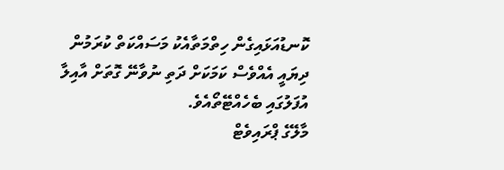ކޮނޑުއަޅައިގެން ހިތްމަތާއެކު މަސައްކަތް ކުރަމުން ދިޔައީ އެއްވެސް ކަމަކަށް ދަތި ނުވާނޭ ގޮތަށް އާއިލާ އުފަލުގައި ބެހެއްޓޭތޯއެވެ.
މާލޭގެ ޕްރައިވެޓް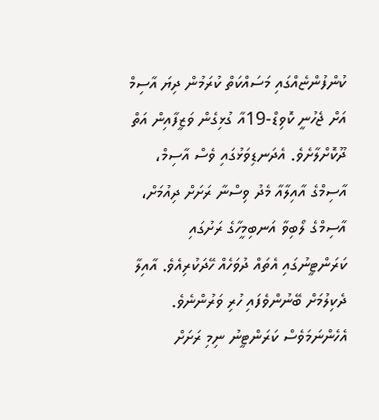ކުންފުންޏެއްގައި މަސައްކަތް ކުރަމުން ދިޔަ އާސިމް އަށް ޖެހުނީ ކޮވިޑް-19އާ ގުޅިގެން ވަޒީފާއިން އަތް ދޫކޮށްލާށެވެ. އެދަނޑިވަޅުގައި ވެސް އާސިމް، އާސިމްގެ އާއިލާއާ މެދު ވިސްނާ ރަށަށް ދިއުމަށް، އާސިމްގެ ލޯބިވާ އަނބިމީހާގެ ރަށުގައި ކަރަންޓީނުގައި އެތައް ދުވަހެއް ހޭދަކުރިއެވެ. އާއިލާ ދެކިލުމަށް ބޭނުންވެފައި ހުރި ވަރުންނެވެ.
އެހެންނަމަވެސް ކަރަންޓީނު ނިމި ރަށަށް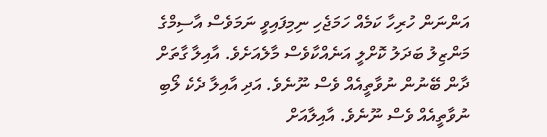އަންނަން ހުރިހާ ކަމެއް ހަމަޖެހި ނިމިފައިވީ ނަމަވެސް އާސިމްގެ މަންޒިލު ބަދަލު ކޮށްލީ އަނެއްކާވެސް މާލެއަށެވެ. އާއިލާ ގާތަށް ދާން ބޭނުން ނުވާތީއެއް ވެސް ނޫނެވެ. އަދި އާއިލާ ދެކެ ލޯބި ނުވާތީއެއް ވެސް ނޫނެވެ. އާއިލާއަށް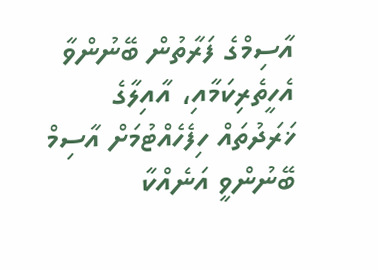އާސިމްގެ ފަރާތުން ބޭނުންވާ އެހީތެރިކަމާއި، އާއިލާގެ ޚަރަދުތައް ހިފެހެއްޓުމަށް އާސިމް ބޭނުންވީ އަނެއްކާ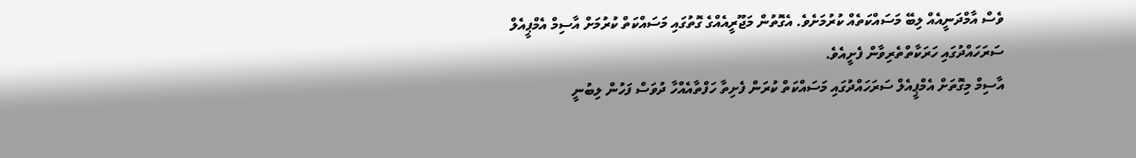ވެސް އާމްދަނީއެއް ލިބޭ މަސައްކަތެއް ކުރުމަށެވެ. އެގޮތުން މަޖޫރީއެއްގެ ގޮތުގައި މަސައްކަތް ކުރުމަށް އާސިމް އެމްޕީއެލް ސަރަހައްދުގައި ހަރަކާތްތެރިވާން ފެށީއެވެ.
އާސިމް މިގޮތަށް އެމްޕީއެލް ސަރަހައްދުގައި މަސައްކަތް ކުރަން ފެށިތާ ހަފްތާއެއްހާ ދުވަސް ފަހުން ލިބުނީ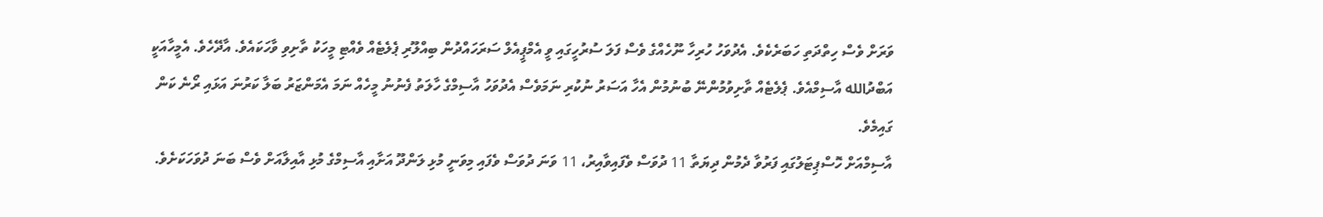ވަރަށް ވެސް ހިތްދަތި ހަބަރެކެވެ. އެދުވަހު ހުރިހާ ނޫހެއްގެ ވެސް ފަލަ ސުރުހީގައި ވީ އެމްޕީއެލް ސަރަހައްދުން ބިއްލޫރި ޕެލެޓެއް ވެއްޓި މީހަކު ތާށިވި ވާހަކައެވެ. އާދޭހެވެ. އެމީހާއަކީ އަބްދުالله އާސިމްއެވެ. ޕެލެޓެއް ތާށިވުމުންނޭ ބުނުމުން އެހާ އަސަރު ނުކުރި ނަމަވެސް އެދުވަހު އާސިމްގެ ހާލަތު ފެނުނު މީހެއް ނަމަ އެމަންޒަރު ބަލާ ކަރުނަ އަޅައި ރޯނެ ކަން ގައިމެވެ.
އާސިމްއަށް ހޮސްޕިޓަލުގައި ފަރުވާ ދެމުން ދިޔަތާ 11 ދުވަސް ވެފައިވާއިރު، 11 ވަނަ ދުވަސް ވެފައި މިވަނީ މުޅި ލަންދޫ އަށާއި އާސިމްގެ މުޅި އާއިލާއަށް ވެސް ބަނަ ދުވަހަކަށެވެ.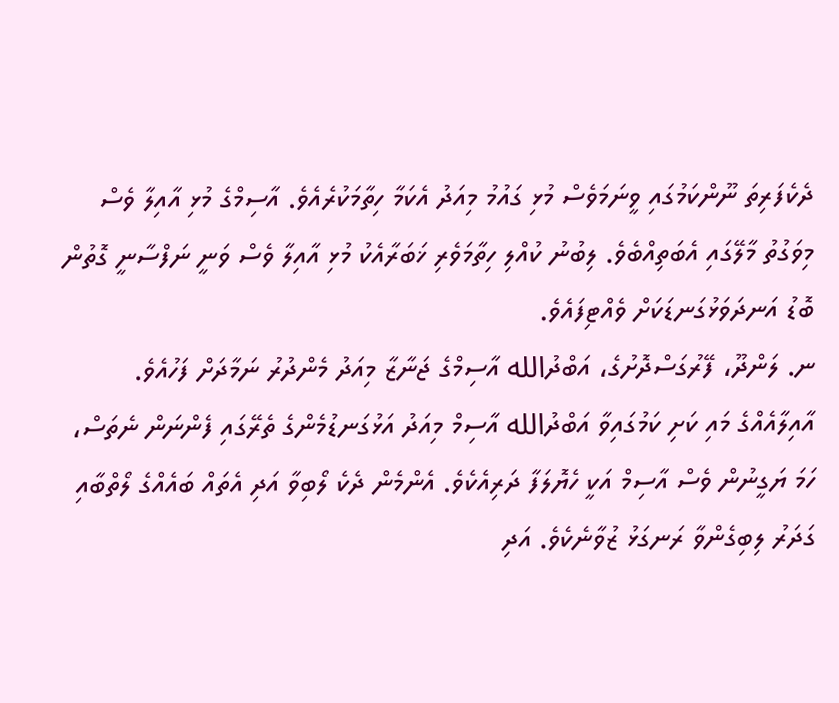ދެކެފަރިތަ ނޫންކަމުގައި ވީނަމަވެސް މުޅި ގައުމު މިއަދު އެކަމާ ހިތާމަކުރެއެވެ. އާސިމްގެ މުޅި އާއިލާ ވެސް މިވަގުތު މާލޭގައި އެބަތިއްބެވެ. ލިބުނު ކުއްލި ހިތާމަވެރި ޚަބަރާއެކު މުޅި އާއިލާ ވެސް ވަނީ ނަފްސާނީ ގޮތުން ބޮޑު އަނދަވަޅުގަނޑަކަށް ވެއްޓިފައެވެ.
ނ. ލަންދޫ، ފޭރުގަސްދޮށުގެ، އަބްދުالله އާސިމްގެ ޖަނާޒާ މިއަދު މެންދުރު ނަމާދަށް ފަހުއެވެ. އާއިލާއެއްގެ މައި ކަށި ކަމުގައިވާ އަބްދުالله އާސިމް މިއަދު އަޅުގަނޑުމެންގެ ތެރޭގައި ފެންނަން ނެތަސް، ހަމަ ޔަގީނުން ވެސް އާސިމް އަކީ ހެޔޮލަފާ ދަރިއެކެވެ. އެންމެން ދެކެ ލޯބިވާ އަދި އެތައް ބައެއްގެ ލޯތްބާއި ގަދަރު ލިބިގެންވާ ރަނގަޅު ޒުވާނެކެވެ. އަދި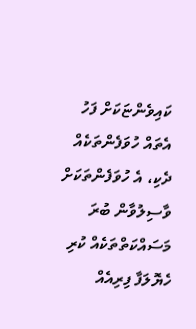ކައިވެންޏަކަށް ފަހު އެތައް ހުވަފެންތަކެއް ދެކި، އެ ހުވަފެންތަކަށް ވާސިލުވާން ބުރަ މަސައްކަތްތަކެއް ކުރި ހެޔޮލަފާ ފިރިއެއް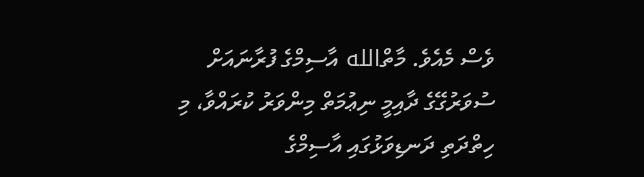ވެސް މެއެވެ. މާތްالله އާސިމްގެ ފުރާނައަށް ސުވަރުގޭގެ ދާއިމީ ނިޢުމަތް މިންވަރު ކުރައްވާ، މި ހިތްދަތި ދަނޑިވަޅުގައި އާސިމްގެ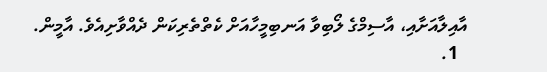އާއިލާއަށާއި، އާސިމްގެ ލޯބިވާ އަނބިމީހާއަށް ކެތްތެރިކަން ދެއްވާށިއެވެ. އާމީން.
  1.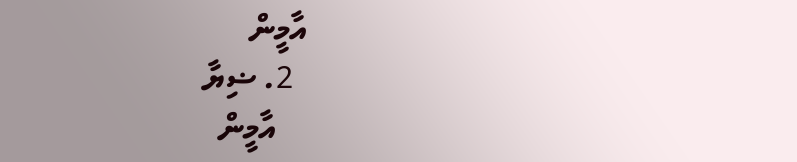އާމީން
  2. ޟިޔާ
    އާމީން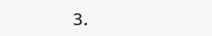3.